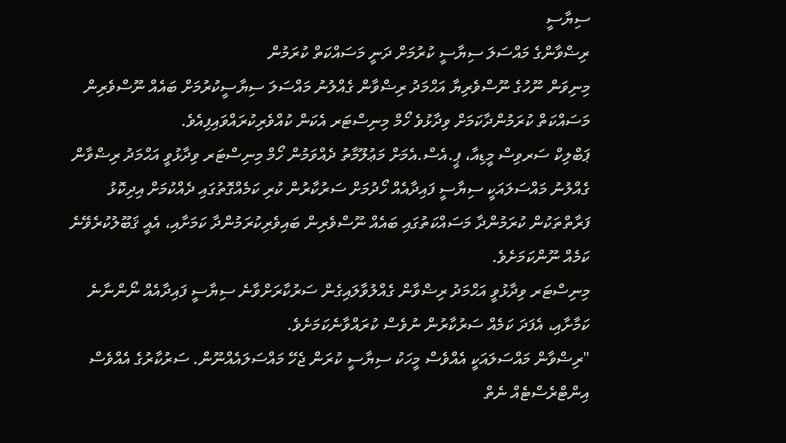ސިޔާސީ
ރިޟްވާންގެ މައްސަލަ ސިޔާސީ ކުރުމަށް ދަނީ މަސައްކަތް ކުރަމުން
މިނިވަން ނޫހުގެ ނޫސްވެރިޔާ އަޙްމަދު ރިޟްވާން ގެއްލުނު މައްސަލަ ސިޔާސީކުރުމަށް ބައެއް ނޫސްވެރިން މަސައްކަތް ކުރަމުންދާކަމަށް ވިދާޅުވެ ހޯމް މިނިސްޓަރ އެކަން ކުއްވެރިކުރައްވައިފިއެވެ.
ޕަބްލިކް ސަރވިސް މީޑިއާ، ޕީ.އެސް.އެމަށް މަޢުލޫމާތު ދެއްވަމުން ހޯމް މިނިސްޓަރ ވިދާޅުވީ އަޙްމަދު ރިޟްވާން ގެއްލުނު މައްސަލައަކީ ސިޔާސީ ފައިދާއެއް ހޯދުމަށް ސަރުކާރުން ކުރި ކަމެއްގޮތުގައި ދެއްކުމަށް އިދިކޮޅު ފަރާތްތަކުން ކުރަމުންދާ މަސައްކަތުގައި ބައެއް ނޫސްވެރިން ބައިވެރިކުރަމުންދާ ކަމަށާއި، އެއީ ޤަބޫލުކުރެވޭނެ ކަމެއް ނޫންކަމަށެވެ.
މިނިސްޓަރ ވިދާޅުވީ އަޙްމަދު ރިޟްވާން ގެއްލުވާލައިގެން ސަރުކާރަށްވާނެ ސިޔާސީ ފައިދާއެއް ނޯންނާނެ ކަމާށާއި، އެފަދަ ކަމެއް ސަރުކާރުން ނުވެސް ކުރައްވާނެކަމަށެވެ.
"ރިޟްވާން މައްސަލައަކީ އެއްވެސް މީހަކު ސިޔާސީ ކުރަން ޖެހޭ މައްސަލައެއްނޫން. ސަރުކާރުގެ އެއްވެސް އިންޓްރެސްޓެއް ނެތް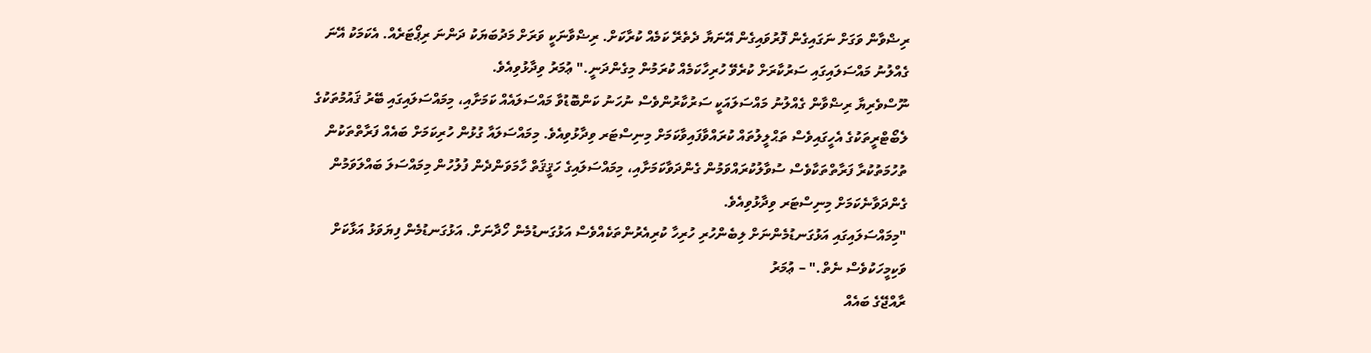ރިޟްވާން ވަގަށް ނަގައިގެން ފޮރުވައިގެން އޭނަޔާ ދެތެރޭ ކަމެއް ކުރާކަށް. ރިޟްވާނަކީ ވަރަށް މަދުބަޔަކު ދަންނަ ރިޕޯޓަރެއް. އެކަމަކު އޭނަ ގެއްލުނު މައްސަލައިގައި ސަރުކާރަށް ކުރެވޭ ހުރިހާކަމެއް ކުރަމުން މިގެންދަނީ." ޢުމަރު ވިދާޅުވިއެވެ.
ނޫސްވެރިޔާ ރިޟްވާން ގެއްލުނު މައްސަލައަކީ ސަރުކާރުންވެސް ނުހަނު ކަންބޮޑުވާ މައްސަލައެއް ކަމަށާއި، މިމައްސަލައިގައި ބޭރު ޤައުމުތަކުގެ ލެބޯޓްރީތަކުގެ އެހީގައިވެސް ތަޙްލީލުތައް ކުރައްވާފައިވާކަމަށް މިނިސްޓަރ ވިދާޅުވިއެވެ. މިމައްސަލައާ ގުޅުން ހުރިކަމަށް ބައެއް ފަރާތްތަކުން ތުހުމަތުކުރާ ފަރާތްތަކާވެސް ސުވާލުކުރައްވަމުން ގެންދަވާކަމަށާއި، މިމައްސަލައިގެ ހަޤީޤަތް ހާމަވަންދެން ފުލުހުން މިމައްސަލަ ބައްލަވަމުން ގެންދަވާނެކަމަށް މިނިސްޓަރ ވިދާޅުވިއެވެ.
"މިމައްސަލައިގައި އަޅުގަނޑުމެންނަށް ލިބެންހުރި ހުރިހާ ކުރިއެރުންތަކެއްވެސް އަޅުގަނޑުމެން ހޯދާނަށް. އަޅުގަނޑުމެން ފިޔަވަޅު އަޅާކަށް ވަކިމީހަކުވެސް ނެތް." – ޢުމަރު
ރާއްޖޭގެ ބައެއް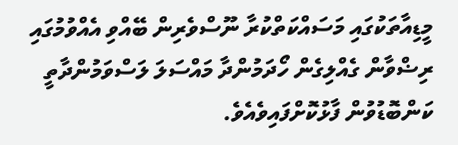މީޑިއާތަކުގައި މަސައްކަތްކުރާ ނޫސްވެރިން ބޭއްވި އެއްވުމުގައި ރިޟްވާން ގެއްލިގެން ހޯދަމުންދާ މައްސަލަ ލަސްވަމުންދާތީ ކަންބޮޑުވުން ފާޅުކޮށްފައިވެއެވެ.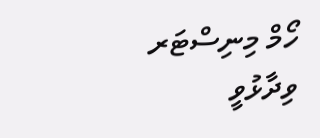ހޯމް މިނިސްޓަރ ވިދާޅުވީ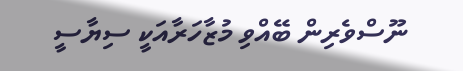ނޫސްވެރިން ބޭއްވި މުޒާހަރާއަކީ ސިޔާސީ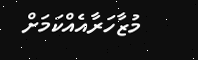މުޒާހަރާއެއްކަމަށް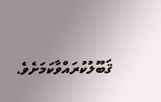ޤަބޫލުކުރައްވާކަމަށެވެ.